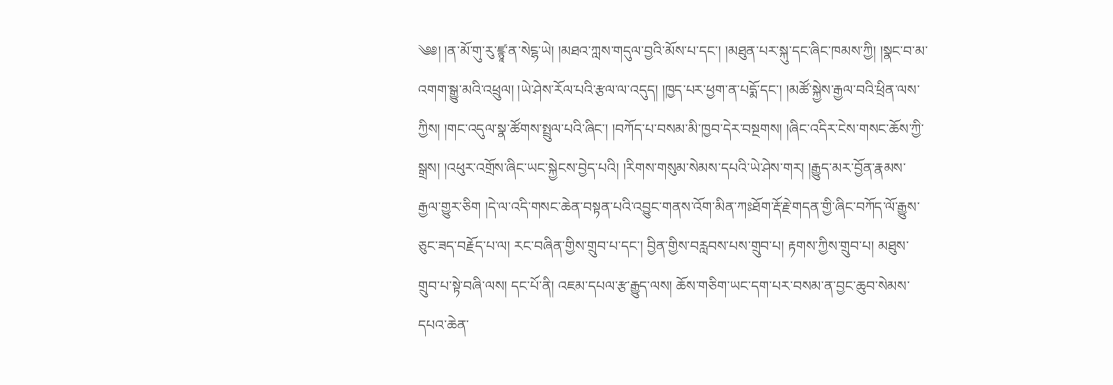༄༅། །ན་མོ་གུ་རུ་ཛྙཱ་ན་སེངྷ་ཡེ། །མཐའ་ཀླས་གདུལ་བྱའི་མོས་པ་དང་། །མཐུན་པར་སྐུ་དང་ཞིང་ཁམས་ཀྱི། །སྣང་བ་མ་འགག་སྒྱུ་མའི་འཕྲུལ། །ཡེ་ཤེས་རོལ་པའི་རྩལ་ལ་འདུད། །ཁྱད་པར་ཕྱག་ན་པདྨོ་དང་། །མཚོ་སྐྱེས་རྒྱལ་བའི་ཕྲིན་ལས་ཀྱིས། །གང་འདུལ་སྣ་ཚོགས་སྤྲུལ་པའི་ཞིང་། །བཀོད་པ་བསམ་མི་ཁྱབ་དེར་བསྔགས། །ཞིང་འདིར་ངེས་གསང་ཆོས་ཀྱི་སྒྲས། །འཕུར་འགྲོས་ཞིང་ཡང་སྐྱེངས་བྱེད་པའི། །རིགས་གསུམ་སེམས་དཔའི་ཡེ་ཤེས་གར། །རྒྱུད་མར་བྱོན་རྣམས་རྒྱལ་གྱུར་ཅིག །དེ་ལ་འདི་གསང་ཆེན་བསྟན་པའི་འབྱུང་གནས་འོག་མིན་ཀཿཐོག་རྡོ་རྗེ་གདན་གྱི་ཞིང་བཀོད་ལོ་རྒྱུས་ཅུང་ཟད་བརྗོད་པ་ལ། རང་བཞིན་གྱིས་གྲུབ་པ་དང་། བྱིན་གྱིས་བརླབས་པས་གྲུབ་པ། རྟགས་ཀྱིས་གྲུབ་པ། མཐུས་གྲུབ་པ་སྟེ་བཞི་ལས། དང་པོ་ནི། འཇམ་དཔལ་རྩ་རྒྱུད་ལས། ཆོས་གཅིག་ཡང་དག་པར་བསམ་ན་བྱང་ཆུབ་སེམས་དཔའ་ཆེན་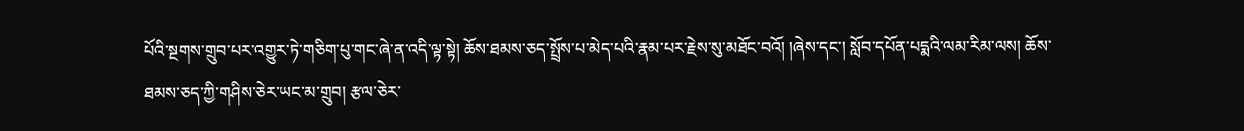པོའི་སྔགས་གྲུབ་པར་འགྱུར་ཏེ་གཅིག་པུ་གང་ཞེ་ན་འདི་ལྟ་སྟེ། ཆོས་ཐམས་ཅད་སྤྲོས་པ་མེད་པའི་རྣམ་པར་རྗེས་སུ་མཐོང་བའོ། །ཞེས་དང་། སློབ་དཔོན་པདྨའི་ལམ་རིམ་ལས། ཆོས་ཐམས་ཅད་ཀྱི་གཤིས་ཅེར་ཡང་མ་གྲུབ། རྩལ་ཅེར་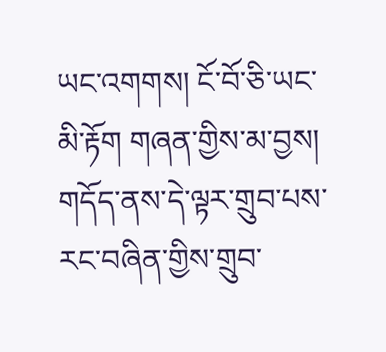ཡང་འགགས། ངོ་བོ་ཅི་ཡང་མི་རྟོག གཞན་གྱིས་མ་བྱས། གདོད་ནས་དེ་ལྟར་གྲུབ་པས་རང་བཞིན་གྱིས་གྲུབ་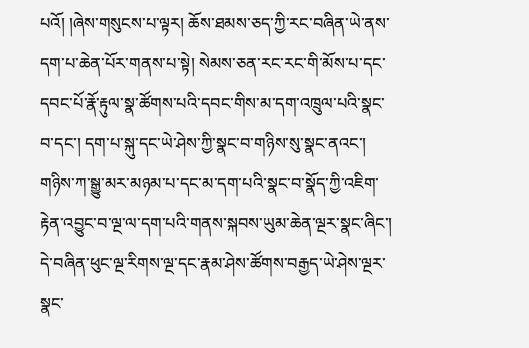པའོ། །ཞེས་གསུངས་པ་ལྟར། ཆོས་ཐམས་ཅད་ཀྱི་རང་བཞིན་ཡེ་ནས་དག་པ་ཆེན་པོར་གནས་པ་སྟེ། སེམས་ཅན་རང་རང་གི་མོས་པ་དང་དབང་པོ་རྣོ་རྟུལ་སྣ་ཚོགས་པའི་དབང་གིས་མ་དག་འཁྲུལ་པའི་སྣང་བ་དང་། དག་པ་སྐུ་དང་ཡེ་ཤེས་ཀྱི་སྣང་བ་གཉིས་སུ་སྣང་ནའང་། གཉིས་ཀ་སྒྱུ་མར་མཉམ་པ་དང་མ་དག་པའི་སྣང་བ་སྣོད་ཀྱི་འཇིག་རྟེན་འབྱུང་བ་ལྔ་ལ་དག་པའི་གནས་སྐབས་ཡུམ་ཆེན་ལྔར་སྣང་ཞིང་། དེ་བཞིན་ཕུང་ལྔ་རིགས་ལྔ་དང་རྣམ་ཤེས་ཚོགས་བརྒྱད་ཡེ་ཤེས་ལྔར་སྣང་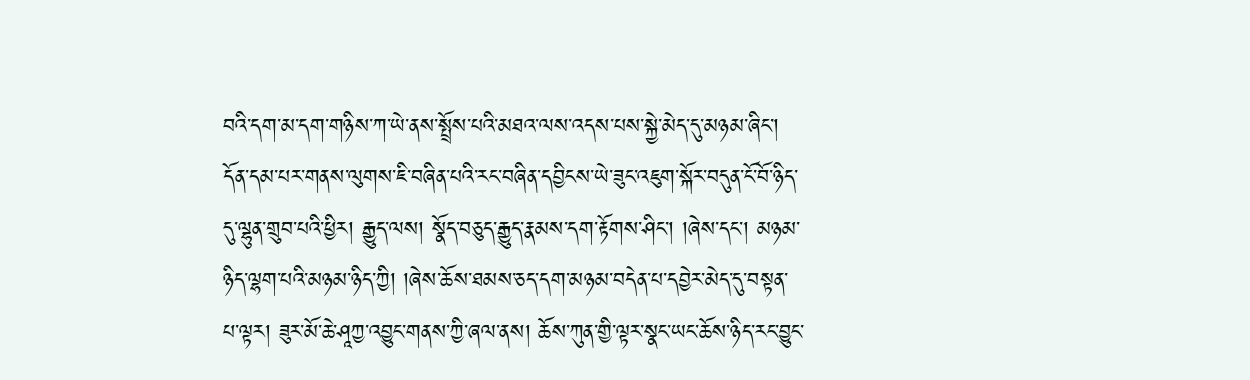བའི་དག་མ་དག་གཉིས་ཀ་ཡེ་ནས་སྤྲོས་པའི་མཐའ་ལས་འདས་པས་སྐྱེ་མེད་དུ་མཉམ་ཞིང་། དོན་དམ་པར་གནས་ལུགས་ཇི་བཞིན་པའི་རང་བཞིན་དབྱིངས་ཡེ་ཟུང་འཇུག་སྐོར་བདུན་ངོ་བོ་ཉིད་དུ་ལྷུན་གྲུབ་པའི་ཕྱིར། རྒྱུད་ལས། སྣོད་བཅུད་རྒྱུད་རྣམས་དག་རྟོགས་ཤིང་། །ཞེས་དང་། མཉམ་ཉིད་ལྷག་པའི་མཉམ་ཉིད་ཀྱི། །ཞེས་ཆོས་ཐམས་ཅད་དག་མཉམ་བདེན་པ་དབྱེར་མེད་དུ་བསྟན་པ་ལྟར། ཟུར་མོ་ཆེ་ཤཱཀྱ་འབྱུང་གནས་ཀྱི་ཞལ་ནས། ཆོས་ཀུན་གྱི་ལྟར་སྣང་ཡང་ཆོས་ཉིད་རང་བྱུང་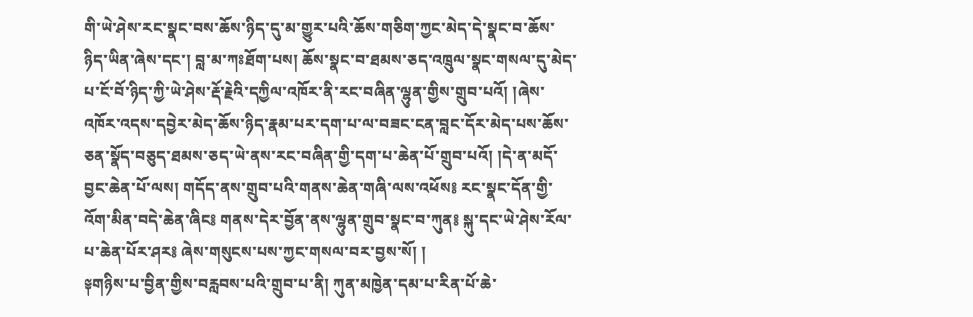གི་ཡེ་ཤེས་རང་སྣང་བས་ཆོས་ཉིད་དུ་མ་གྱུར་པའི་ཆོས་གཅིག་ཀྱང་མེད་དེ་སྣང་བ་ཆོས་ཉིད་ཡིན་ཞེས་དང་། བླ་མ་ཀཿཐོག་པས། ཆོས་སྣང་བ་ཐམས་ཅད་འཁྲུལ་སྣང་གསལ་དུ་མེད་པ་ངོ་བོ་ཉིད་ཀྱི་ཡེ་ཤེས་རྡོ་རྗེའི་དཀྱིལ་འཁོར་ནི་རང་བཞིན་ལྷུན་གྱིས་གྲུབ་པའོ། །ཞེས་འཁོར་འདས་དབྱེར་མེད་ཆོས་ཉིད་རྣམ་པར་དག་པ་ལ་བཟང་ངན་བླང་དོར་མེད་པས་ཆོས་ཅན་སྣོད་བཅུད་ཐམས་ཅད་ཡེ་ནས་རང་བཞིན་གྱི་དག་པ་ཆེན་པོ་གྲུབ་པའོ། །དེ་ན་མདོ་བྱང་ཆེན་པོ་ལས། གདོད་ནས་གྲུབ་པའི་གནས་ཆེན་གཞི་ལས་འཕོས༔ རང་སྣང་དོན་གྱི་འོག་མིན་བདེ་ཆེན་ཞིང༔ གནས་དེར་བྱོན་ནས་ལྷུན་གྲུབ་སྣང་བ་ཀུན༔ སྐུ་དང་ཡེ་ཤེས་རོལ་པ་ཆེན་པོར་ཤར༔ ཞེས་གསུངས་པས་ཀྱང་གསལ་བར་བྱས་སོ། །
༈གཉིས་པ་བྱིན་གྱིས་བརླབས་པའི་གྲུབ་པ་ནི། ཀུན་མཁྱེན་དམ་པ་རིན་པོ་ཆེ་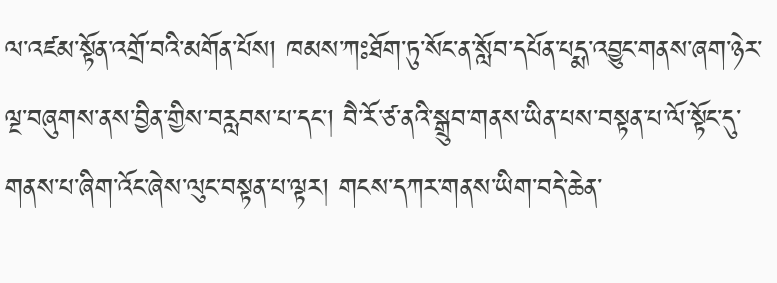ལ་འཛམ་སྟོན་འགྲོ་བའི་མགོན་པོས། ཁམས་ཀཿཐོག་ཏུ་སོང་ན་སློབ་དཔོན་པདྨ་འབྱུང་གནས་ཞག་ཉེར་ལྔ་བཞུགས་ནས་བྱིན་གྱིས་བརླབས་པ་དང་། བཻ་རོ་ཙ་ནའི་སྒྲུབ་གནས་ཡིན་པས་བསྟན་པ་ལོ་སྟོང་དུ་གནས་པ་ཞིག་འོང་ཞེས་ལུང་བསྟན་པ་ལྟར། གངས་དཀར་གནས་ཡིག་བདེ་ཆེན་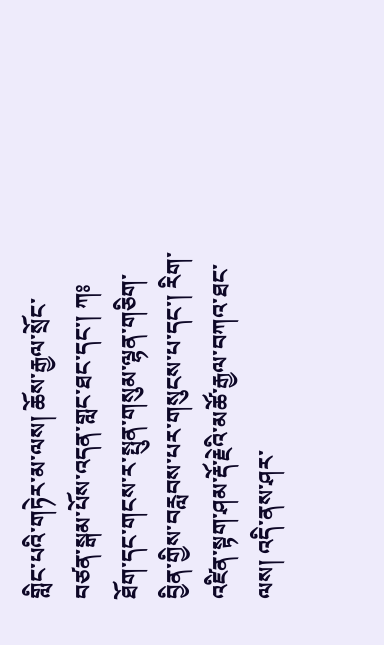གླིང་པའི་གཏེར་མ་ལས། ཆོས་རྒྱལ་སྲོང་བཙན་སྒམ་པོས་འདན་གླང་ཐང་དང་། ཀཿཐོག་དང་གངས་ར་སྤུན་གསུམ་ལྷན་གཅིག་བྱིན་གྱིས་བརླབས་པར་གསུངས་པ་དང་། རིག་འཛིན་སྟག་ཤམ་རྡོ་རྗེའི་མཚོ་རྒྱལ་བཀའ་ཐང་ལས། འདི་ནས་ཤར་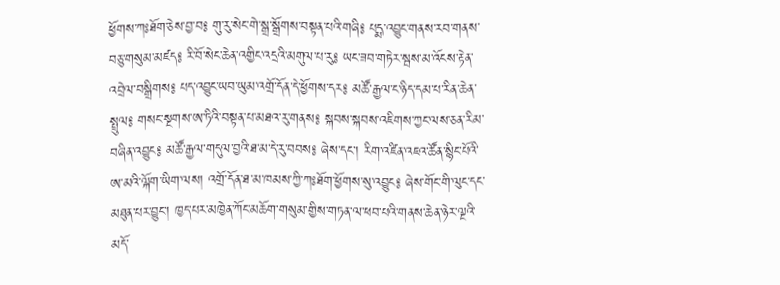ཕྱོགས་ཀཿཐོག་ཅེས་བྱ་བ༔ གུ་རུ་སེང་གེ་སྒྲ་སྒྲོགས་བསྟན་པའི་གཞི༔ པདྨ་འབྱུང་གནས་རབ་གནས་བཅུ་གསུམ་མཛད༔ རི་བོ་སེང་ཆེན་འགྱིང་འདྲའི་མགུལ་པ་རུ༔ ཡང་ཟབ་གཏེར་སྦས་མ་འོངས་རྟེན་འབྲེལ་བསྒྲིགས༔ པད་འབྱུང་ཡབ་ཡུམ་འགྲོ་དོན་དེ་ཕྱོགས་དར༔ མཚོ་རྒྱལ་ང་ཉིད་དམ་པ་རིན་ཆེན་སྤྲུལ༔ གསང་སྔགས་ཨ་ཏིའི་བསྟན་པ་མཐའ་རུ་གནས༔ སྐབས་སྐབས་འཇིགས་ཀྱང་ལས་ཅན་རིམ་བཞིན་འབྱུང༔ མཚོ་རྒྱལ་གདུལ་བྱའི་ཐ་མ་དེ་རུ་བབས༔ ཞེས་དང་། རིག་འཛིན་འཇའ་ཚོན་སྙིང་པོའི་ཨ་མའི་ལྐོག་ཡིག་ལས། འགྲོ་དོན་ཐ་མ་ཁམས་ཀྱི་ཀཿཐོག་ཕྱོགས་སུ་འབྱུང༔ ཞེས་གོང་གི་ལུང་དང་མཐུན་པར་བྱུང་། ཁྱད་པར་མཁྱེན་ཀོང་མཆོག་གསུམ་གྱིས་གཏན་ལ་ཕབ་པའི་གནས་ཆེན་ཉེར་ལྔའི་མདོ་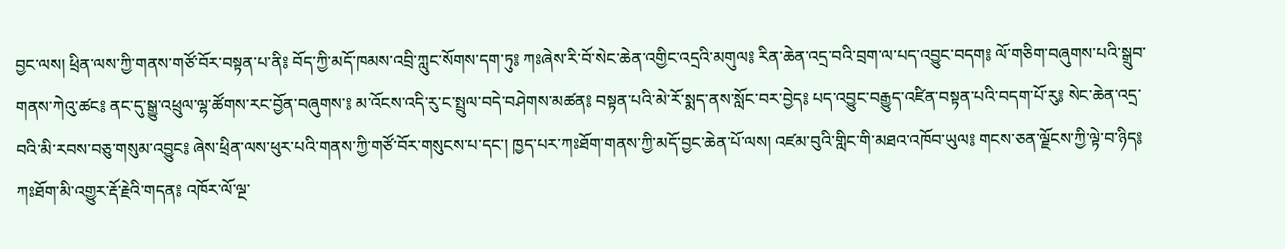བྱང་ལས། ཕྲིན་ལས་ཀྱི་གནས་གཙོ་བོར་བསྟན་པ་ནི༔ བོད་ཀྱི་མདོ་ཁམས་འབྲི་ཀླུང་སོགས་དག་ཏུ༔ ཀཿཞེས་རི་བོ་སེང་ཆེན་འགྱིང་འདྲའི་མགུལ༔ རིན་ཆེན་འདྲ་བའི་བྲག་ལ་པད་འབྱུང་བདག༔ ལོ་གཅིག་བཞུགས་པའི་སྒྲུབ་གནས་ཀེའུ་ཚང༔ ནང་དུ་སྒྱུ་འཕྲུལ་ལྷ་ཚོགས་རང་བྱོན་བཞུགས་༔ མ་འོངས་འདི་རུ་ང་སྤྲུལ་བདེ་བཤེགས་མཚན༔ བསྟན་པའི་མེ་རོ་སྨད་ནས་སློང་བར་བྱེད༔ པད་འབྱུང་བརྒྱུད་འཛིན་བསྟན་པའི་བདག་པོ་རུ༔ སེང་ཆེན་འདྲ་བའི་མི་རབས་བཅུ་གསུམ་འབྱུང༔ ཞེས་ཕྲིན་ལས་ཕུར་པའི་གནས་ཀྱི་གཙོ་བོར་གསུངས་པ་དང་། ཁྱད་པར་ཀཿཐོག་གནས་ཀྱི་མདོ་བྱང་ཆེན་པོ་ལས། འཛམ་བུའི་གླིང་གི་མཐའ་འཁོབ་ཡུལ༔ གངས་ཅན་ལྗོངས་ཀྱི་ལྟེ་བ་ཉིད༔ ཀཿཐོག་མི་འགྱུར་རྡོ་རྗེའི་གདན༔ འཁོར་ལོ་ལྔ་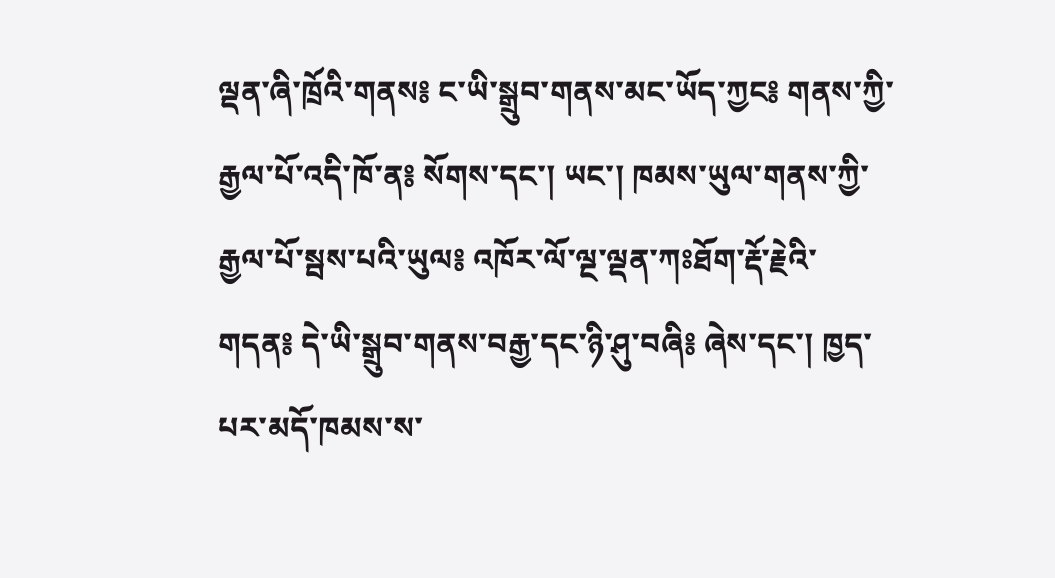ལྡན་ཞི་ཁྲོའི་གནས༔ ང་ཡི་སྒྲུབ་གནས་མང་ཡོད་ཀྱང༔ གནས་ཀྱི་རྒྱལ་པོ་འདི་ཁོ་ན༔ སོགས་དང་། ཡང་། ཁམས་ཡུལ་གནས་ཀྱི་རྒྱལ་པོ་སྦས་པའི་ཡུལ༔ འཁོར་ལོ་ལྔ་ལྡན་ཀཿཐོག་རྡོ་རྗེའི་གདན༔ དེ་ཡི་སྒྲུབ་གནས་བརྒྱ་དང་ཉི་ཤུ་བཞི༔ ཞེས་དང་། ཁྱད་པར་མདོ་ཁམས་ས་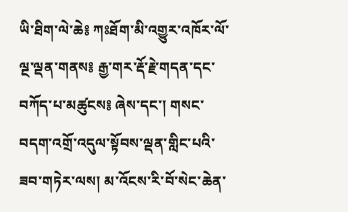ཡི་ཐིག་ལེ་ཆེ༔ ཀཿཐོག་མི་འགྱུར་འཁོར་ལོ་ལྔ་ལྡན་གནས༔ རྒྱ་གར་རྡོ་རྗེ་གདན་དང་བཀོད་པ་མཚུངས༔ ཞེས་དང་། གསང་བདག་འགྲོ་འདུལ་སྟོབས་ལྡན་གླིང་པའི་ཟབ་གཏེར་ལས། མ་འོངས་རི་བོ་སེང་ཆེན་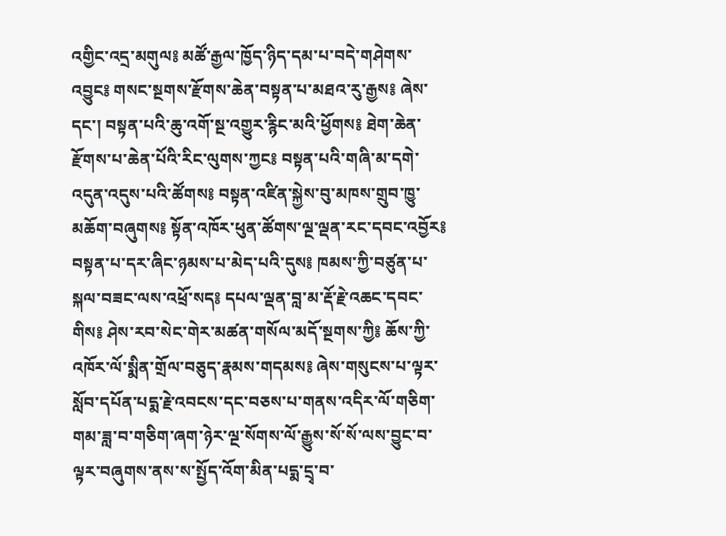འགྱིང་འདྲ་མགུལ༔ མཚོ་རྒྱལ་ཁྱོད་ཉིད་དམ་པ་བདེ་གཤེགས་འབྱུང༔ གསང་སྔགས་རྫོགས་ཆེན་བསྟན་པ་མཐའ་རུ་རྒྱས༔ ཞེས་དང་། བསྟན་པའི་ཆུ་འགོ་སྔ་འགྱུར་རྙིང་མའི་ཕྱོགས༔ ཐེག་ཆེན་རྫོགས་པ་ཆེན་པོའི་རིང་ལུགས་ཀྱང༔ བསྟན་པའི་གཞི་མ་དགེ་འདུན་འདུས་པའི་ཚོགས༔ བསྟན་འཛིན་སྐྱེས་བུ་མཁས་གྲུབ་ཁྱུ་མཆོག་བཞུགས༔ སྟོན་འཁོར་ཕུན་ཚོགས་ལྔ་ལྡན་རང་དབང་འབྱོར༔ བསྟན་པ་དར་ཞིང་ཉམས་པ་མེད་པའི་དུས༔ ཁམས་ཀྱི་བཙུན་པ་སྐལ་བཟང་ལས་འཕྲོ་སད༔ དཔལ་ལྡན་བླ་མ་རྡོ་རྗེ་འཆང་དབང་གིས༔ ཤེས་རབ་སེང་གེར་མཚན་གསོལ་མདོ་སྔགས་ཀྱི༔ ཆོས་ཀྱི་འཁོར་ལོ་སྨིན་གྲོལ་བཅུད་རྣམས་གདམས༔ ཞེས་གསུངས་པ་ལྟར་སློབ་དཔོན་པདྨ་རྗེ་འབངས་དང་བཅས་པ་གནས་འདིར་ལོ་གཅིག་གམ་ཟླ་བ་གཅིག་ཞག་ཉེར་ལྔ་སོགས་ལོ་རྒྱུས་སོ་སོ་ལས་བྱུང་བ་ལྟར་བཞུགས་ནས་ས་སྤྱོད་འོག་མིན་པདྨ་དྲྭ་བ་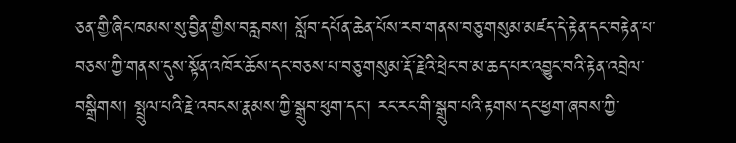ཅན་གྱི་ཞིང་ཁམས་སུ་བྱིན་གྱིས་བརླབས། སློབ་དཔོན་ཆེན་པོས་རབ་གནས་བཅུ་གསུམ་མཛད་དེ་རྟེན་དང་བརྟེན་པ་བཅས་ཀྱི་གནས་དུས་སྟོན་འཁོར་ཆོས་དང་བཅས་པ་བཅུ་གསུམ་རྡོ་རྗེའི་ཕྲེང་བ་མ་ཆད་པར་འབྱུང་བའི་རྟེན་འབྲེལ་བསྒྲིགས། སྤྲུལ་པའི་རྗེ་འབངས་རྣམས་ཀྱི་སྒྲུབ་ཕུག་དང་། རང་རང་གི་སྒྲུབ་པའི་རྟགས་དང་ཕྱག་ཞབས་ཀྱི་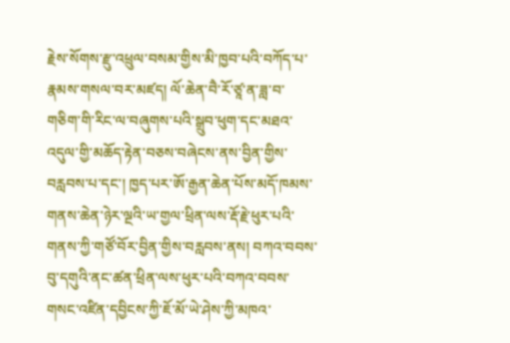རྗེས་སོགས་རྫུ་འཕྲུལ་བསམ་གྱིས་མི་ཁྱབ་པའི་བཀོད་པ་རྣམས་གསལ་བར་མཛད། ལོ་ཆེན་བཻ་རོ་ཙཱ་ན་ཟླ་བ་གཅིག་གི་རིང་ལ་བཞུགས་པའི་སྒྲུབ་ཕུག་དང་མཐའ་འདུལ་གྱི་མཆོད་རྟེན་བཅས་བཞེངས་ནས་བྱིན་གྱིས་བརླབས་པ་དང་། ཁྱད་པར་ཨོ་རྒྱན་ཆེན་པོས་མདོ་ཁམས་གནས་ཆེན་ཉེར་ལྔའི་ཡ་གྱལ་ཕྲིན་ལས་རྡོ་རྗེ་ཕུར་པའི་གནས་ཀྱི་གཙོ་བོར་བྱིན་གྱིས་བརླབས་ནས། བཀའ་བབས་བུ་དགུའི་ནང་ཚན་ཕྲིན་ལས་ཕུར་པའི་བཀའ་བབས་གསང་འཛིན་དབྱིངས་ཀྱི་ཇོ་མོ་ཡེ་ཤེས་ཀྱི་མཁའ་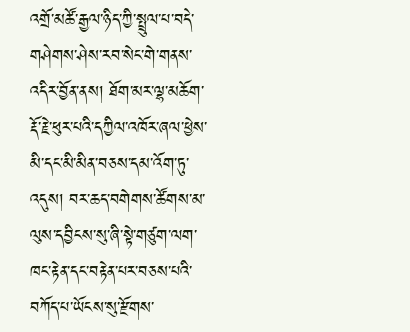འགྲོ་མཚོ་རྒྱལ་ཉིད་ཀྱི་སྤྲུལ་པ་བདེ་གཤེགས་ཤེས་རབ་སེང་གེ་གནས་འདིར་བྱོན་ནས། ཐོག་མར་ལྷ་མཆོག་རྡོ་རྗེ་ཕུར་པའི་དཀྱིལ་འཁོར་ཞལ་ཕྱེས་མི་དང་མི་མིན་བཅས་དམ་འོག་ཏུ་འདུས། བར་ཆད་བགེགས་ཚོགས་མ་ལུས་དབྱིངས་སུ་ཞི་སྟེ་གཙུག་ལག་ཁང་རྟེན་དང་བརྟེན་པར་བཅས་པའི་བཀོད་པ་ཡོངས་སུ་རྫོགས་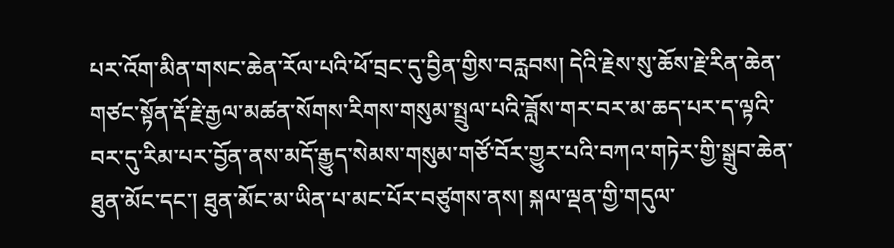པར་འོག་མིན་གསང་ཆེན་རོལ་པའི་ཕོ་བྲང་དུ་བྱིན་གྱིས་བརླབས། དེའི་རྗེས་སུ་ཆོས་རྗེ་རིན་ཆེན་གཙང་སྟོན་རྡོ་རྗེ་རྒྱལ་མཚན་སོགས་རིགས་གསུམ་སྤྲུལ་པའི་ཟློས་གར་བར་མ་ཆད་པར་ད་ལྟའི་བར་དུ་རིམ་པར་བྱོན་ནས་མདོ་རྒྱུད་སེམས་གསུམ་གཙོ་བོར་གྱུར་པའི་བཀའ་གཏེར་གྱི་སྒྲུབ་ཆེན་ཐུན་མོང་དང་། ཐུན་མོང་མ་ཡིན་པ་མང་པོར་བཙུགས་ནས། སྐལ་ལྡན་གྱི་གདུལ་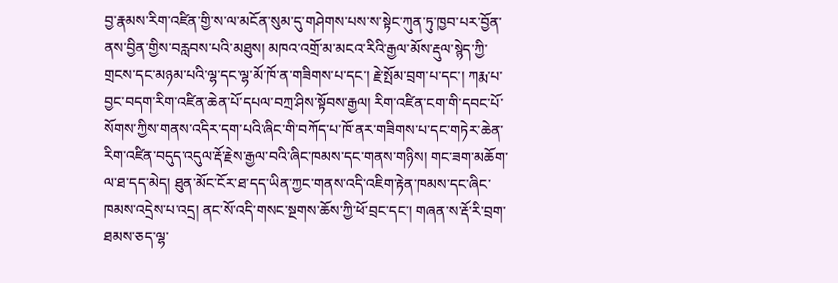བྱ་རྣམས་རིག་འཛིན་གྱི་ས་ལ་མངོན་སུམ་དུ་གཤེགས་པས་ས་སྟེང་ཀུན་ཏུ་ཁྱབ་པར་བྱོན་ནས་བྱིན་གྱིས་བརླབས་པའི་མཐུས། མཁའ་འགྲོ་མ་མངའ་རིའི་རྒྱལ་མོས་རྡུལ་སྙེད་ཀྱི་གྲངས་དང་མཉམ་པའི་ལྷ་དང་ལྷ་མོ་ཁོ་ན་གཟིགས་པ་དང་། རྗེ་སྤོམ་བྲག་པ་དང་། ཀརྨ་པ་བྱང་བདག་རིག་འཛིན་ཆེན་པོ་དཔལ་བཀྲ་ཤིས་སྟོབས་རྒྱལ། རིག་འཛིན་ངག་གི་དབང་པོ་སོགས་ཀྱིས་གནས་འདིར་དག་པའི་ཞིང་གི་བཀོད་པ་ཁོ་ནར་གཟིགས་པ་དང་གཏེར་ཆེན་རིག་འཛིན་བདུད་འདུལ་རྡོ་རྗེས་རྒྱལ་བའི་ཞིང་ཁམས་དང་གནས་གཉིས། གང་ཟག་མཆོག་ལ་ཐ་དད་མེད། ཐུན་མོང་ངོར་ཐ་དད་ཡིན་ཀྱང་གནས་འདི་འཇིག་རྟེན་ཁམས་དང་ཞིང་ཁམས་འདྲེས་པ་འདྲ། ནང་སོ་འདི་གསང་སྔགས་ཆོས་ཀྱི་ཕོ་བྲང་དང་། གཞན་ས་རྡོ་རི་བྲག་ཐམས་ཅད་ལྷ་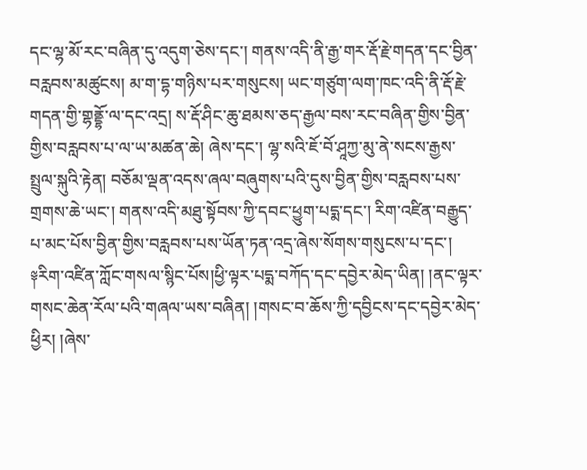དང་ལྷ་མོ་རང་བཞིན་དུ་འདུག་ཅེས་དང་། གནས་འདི་ནི་རྒྱ་གར་རྡོ་རྗེ་གདན་དང་བྱིན་བརླབས་མཚུངས། མ་ག་དྷ་གཉིས་པར་གསུངས། ཡང་གཙུག་ལག་ཁང་འདི་ནི་རྡོ་རྗེ་གདན་གྱི་གྷནྡྷོ་ལ་དང་འདྲ། ས་རྡོ་ཤིང་ཆུ་ཐམས་ཅད་རྒྱལ་བས་རང་བཞིན་གྱིས་བྱིན་གྱིས་བརླབས་པ་ལ་ཡ་མཚན་ཆེ། ཞེས་དང་། ལྷ་སའི་ཇོ་བོ་ཤཱཀྱ་མུ་ནེ་སངས་རྒྱས་སྤྲུལ་སྐུའི་རྟེན། བཅོམ་ལྡན་འདས་ཞལ་བཞུགས་པའི་དུས་བྱིན་གྱིས་བརླབས་པས་གྲགས་ཆེ་ཡང་། གནས་འདི་མཐུ་སྟོབས་ཀྱི་དབང་ཕྱུག་པདྨ་དང་། རིག་འཛིན་བརྒྱུད་པ་མང་པོས་བྱིན་གྱིས་བརླབས་པས་ཡོན་ཏན་འདྲ་ཞེས་སོགས་གསུངས་པ་དང་།
༈རིག་འཛིན་ཀློང་གསལ་སྙིང་པོས།ཕྱི་ལྟར་པདྨ་བཀོད་དང་དབྱེར་མེད་ཡིན། །ནང་ལྟར་གསང་ཆེན་རོལ་པའི་གཞལ་ཡས་བཞིན། །གསང་བ་ཆོས་ཀྱི་དབྱིངས་དང་དབྱེར་མེད་ཕྱིར། །ཞེས་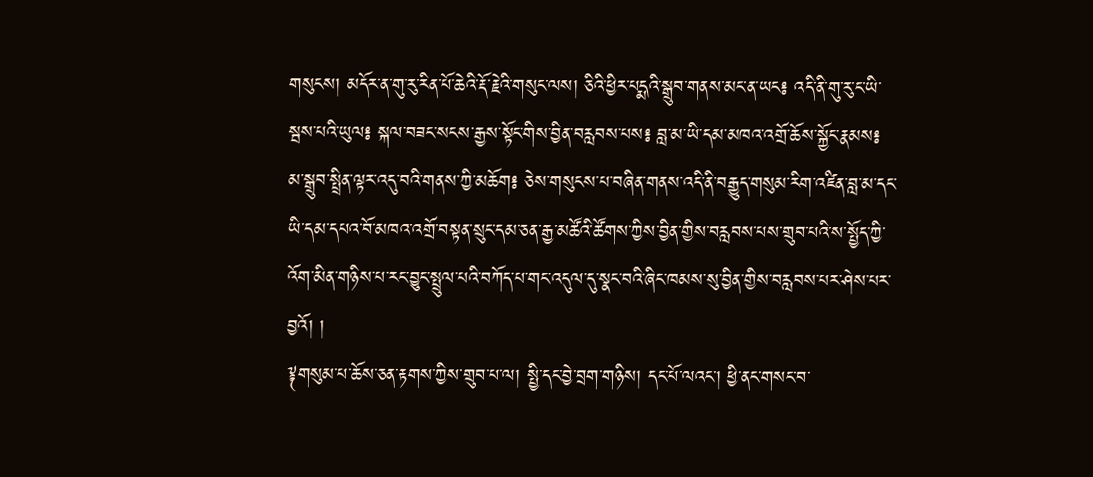གསུངས། མདོར་ན་གུ་རུ་རིན་པོ་ཆེའི་རྡོ་རྗེའི་གསུང་ལས། ཅིའི་ཕྱིར་པདྨའི་སྒྲུབ་གནས་མང་ན་ཡང༔ འདི་ནི་གུ་རུ་ང་ཡི་སྦས་པའི་ཡུལ༔ སྐལ་བཟང་སངས་རྒྱས་སྟོང་གིས་བྱིན་བརླབས་པས༔ བླ་མ་ཡི་དམ་མཁའ་འགྲོ་ཆོས་སྐྱོང་རྣམས༔ མ་སྒྲུབ་སྤྲིན་ལྟར་འདུ་བའི་གནས་ཀྱི་མཆོག༔ ཅེས་གསུངས་པ་བཞིན་གནས་འདི་ནི་བརྒྱུད་གསུམ་རིག་འཛིན་བླ་མ་དང་ཡི་དམ་དཔའ་བོ་མཁའ་འགྲོ་བསྟན་སྲུང་དམ་ཅན་རྒྱ་མཚོའི་ཚོགས་ཀྱིས་བྱིན་གྱིས་བརླབས་པས་གྲུབ་པའི་ས་སྤྱོད་ཀྱི་འོག་མིན་གཉིས་པ་རང་བྱུང་སྤྲུལ་པའི་བཀོད་པ་གང་འདུལ་དུ་སྣང་བའི་ཞིང་ཁམས་སུ་བྱིན་གྱིས་བརླབས་པར་ཤེས་པར་བྱའོ། །
༈གསུམ་པ་ཆོས་ཅན་རྟགས་ཀྱིས་གྲུབ་པ་ལ། སྤྱི་དང་བྱེ་བྲག་གཉིས། དང་པོ་ལའང་། ཕྱི་ནང་གསང་བ་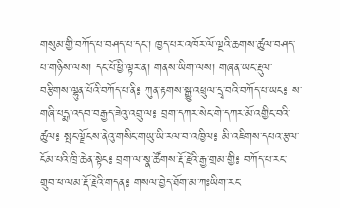གསུམ་གྱི་བཀོད་པ་བཤད་པ་དང་། ཁྱད་པར་འཁོར་ལོ་ལྔའི་ཆགས་ཚུལ་བཤད་པ་གཉིས་ལས། དང་པོ་ཕྱི་ལྟར་ན། གནས་ཡིག་ལས། གཞན་ཡང་རྡུལ་བརྩིགས་ལྷུན་པོའི་བཀོད་པ་ནི༔ ཀུན་རྟགས་སྒྱུ་འཕྲུལ་དྲྭ་བའི་བཀོད་པ་ཡང༔ ས་གཞི་པདྨ་འདབ་བརྒྱད་ཟེའུ་འབྲུ་ལ༔ བྲག་དཀར་སེང་གེ་དཀར་མོ་འགྱིང་བའི་ཚུལ༔ སྤང་ལྗོངས་ནེའུ་གསིང་གཡུ་ཡི་རལ་བ་འཁྱིལ༔ མི་འཇིགས་དཔའ་རྩལ་ངོམ་པའི་ཁྲི་ཆེན་སྟེང༔ བྲག་ལ་སྣ་ཚོགས་རྡོ་རྗེའི་རྒྱ་གྲམ་གྱི༔ བཀོད་པ་རང་གྲུབ་ཕ་ལམ་རྡོ་རྗེའི་གདན༔ གསལ་བྱེད་ཐོག་མ་ཀཿཡིག་རང་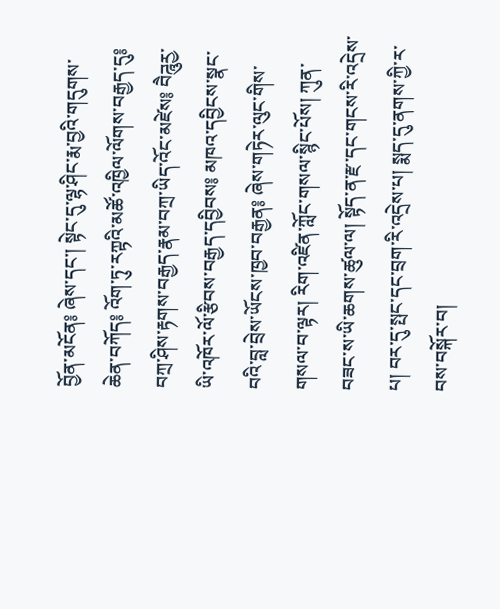བྱོན་མངོན༔ ཞེས་དང་། སྟེང་དུ་ལྷ་ཤིང་རྨ་བྱའི་གདུགས་ཆེན་བཀོད༔ འོག་ཏུ་རཀྟའི་མཚོ་འཁྱིལ་ལོགས་བརྒྱད་དུ༔ བཀྲ་ཤིས་རྟགས་བརྒྱད་རྣམ་བཀྲ་ཡིད་འོང་མཛེས༔ བཻཌཱུརྱ་ཡི་འཁོར་ལོ་རྩིབས་བརྒྱད་དབྱིབས༔ མཁའ་དབྱིངས་སྣང་བའི་བླ་བྲེས་ཡོངས་ཁྱབ་བརྒྱན༔ ཞེས་གཏེར་ལུང་གིས་གསལ་བ་ལྟར། རིག་འཛིན་ཀློང་གསལ་སྙིང་པོས། ཀུན་བཟང་ས་ཡི་ཆགས་ཚུལ་ལ། སྟོད་ན་རྫ་དང་གངས་རི་འདྲེས་པ། བར་དུ་སྤང་དང་བྲག་རི་འདྲེས་པ། སྨད་དུ་ནགས་ཀྱི་ར་བས་བསྐོར་བ།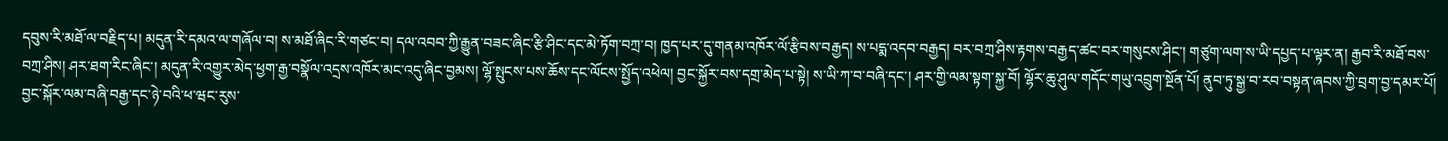དབུས་རི་མཐོ་ལ་བརྗིད་པ། མདུན་རི་དམའ་ལ་གཞོལ་བ། ས་མཐོ་ཞིང་རི་གཙང་བ། དལ་འབབ་ཀྱི་རྒྱུན་བཟང་ཞིང་རྩི་ཤིང་དང་མེ་ཏོག་བཀྲ་བ། ཁྱད་པར་དུ་གནམ་འཁོར་ལོ་རྩིབས་བརྒྱད། ས་པདྨ་འདབ་བརྒྱད། བར་བཀྲ་ཤིས་རྟགས་བརྒྱད་ཚང་བར་གསུངས་ཤིང་། གཙུག་ལག་ས་ཡི་དཔྱད་པ་ལྟར་ན། རྒྱབ་རི་མཐོ་བས་བཀྲ་ཤིས། ཤར་ཐག་རིང་ཞིང་། མདུན་རི་འགྱུར་མེད་ཕྱག་རྒྱ་བསྣོལ་འདྲས་འཁོར་མང་འདུ་ཞིང་བྱམས། ལྷོ་སྤུངས་པས་ཆོས་དང་ལོངས་སྤྱོད་འཕེལ། བྱང་སྐྱོར་བས་དགྲ་མེད་པ་སྟེ། ས་ཡི་ཀ་བ་བཞི་དང་། ཤར་གྱི་ལམ་སྟག་སྐྱ་བོ། ལྷོར་ཆུ་ཤུལ་གདོང་གཡུ་འབྲུག་སྔོན་པོ། ནུབ་ཏུ་སྒྱ་བ་རབ་བསྟན་ཞབས་ཀྱི་བྲག་བྱ་དམར་པོ། བྱང་སྐོར་ལམ་བཞི་བརྒྱ་དང་ཉེ་བའི་ཕ་ཝང་རུས་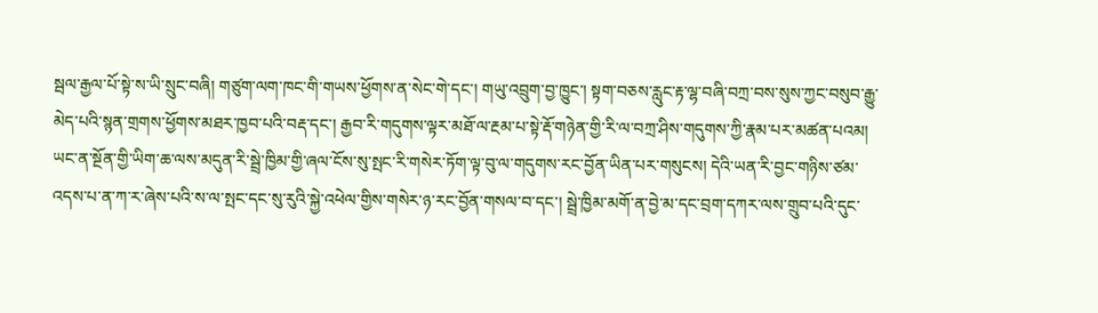སྦལ་རྒྱལ་པོ་སྟེ་ས་ཡི་སྲུང་བཞི། གཙུག་ལག་ཁང་གི་གཡས་ཕྱོགས་ན་སེང་གེ་དང་། གཡུ་འབྲུག་བྱ་ཁྱུང་། སྟག་བཅས་རླུང་རྟ་ལྷ་བཞི་བཀྲ་བས་སུས་ཀྱང་བསུབ་རྒྱུ་མེད་པའི་སྙན་གྲགས་ཕྱོགས་མཐར་ཁྱབ་པའི་བརྡ་དང་། རྒྱབ་རི་གདུགས་ལྟར་མཐོ་ལ་རྔམ་པ་སྟེ་རྡོ་གཉེན་གྱི་རི་ལ་བཀྲ་ཤིས་གདུགས་ཀྱི་རྣམ་པར་མཚན་པའམ། ཡང་ན་སྔོན་གྱི་ཡིག་ཆ་ལས་མདུན་རི་སྦྲེ་ཁྱིམ་གྱི་ཞལ་ངོས་སུ་སྤང་རི་གསེར་ཏོག་ལྟ་བུ་ལ་གདུགས་རང་བྱོན་ཡིན་པར་གསུངས། དེའི་ཡན་རི་བྱང་གཉིས་ཙམ་འདས་པ་ན་ཀ་ར་ཞེས་པའི་ས་ལ་སྤང་དང་སུ་རུའི་སྐྱེ་འཕེལ་གྱིས་གསེར་ཉ་རང་བྱོན་གསལ་བ་དང་། སྦྲེ་ཁྱིམ་མགོ་ན་བྱེ་མ་དང་བྲག་དཀར་ལས་གྲུབ་པའི་དུང་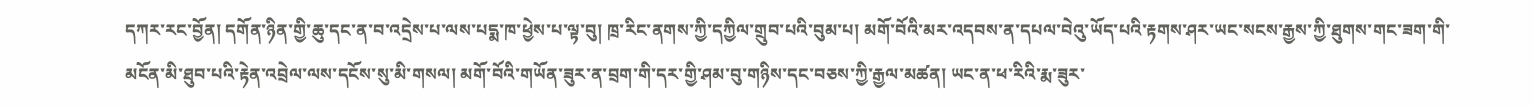དཀར་རང་བྱོན། དགོན་ཉིན་གྱི་ཆུ་དང་ན་བ་འདྲེས་པ་ལས་པདྨ་ཁ་ཕྱེས་པ་ལྟ་བུ། ཁྲ་རིང་ནགས་ཀྱི་དཀྱིལ་གྲུབ་པའི་བུམ་པ། མགོ་བོའི་མར་འདབས་ན་དཔལ་བེའུ་ཡོད་པའི་རྟགས་ཤར་ཡང་སངས་རྒྱས་ཀྱི་ཐུགས་གང་ཟག་གི་མངོན་མི་ཐུབ་པའི་རྟེན་འབྲེལ་ལས་དངོས་སུ་མི་གསལ། མགོ་བོའི་གཡོན་ཟུར་ན་བྲག་གི་དར་གྱི་ཤམ་བུ་གཉིས་དང་བཅས་ཀྱི་རྒྱལ་མཚན། ཡང་ན་ཕ་རིའི་རྨ་ཟུར་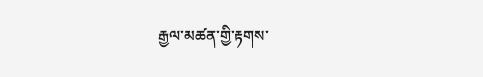རྒྱལ་མཚན་གྱི་རྟགས་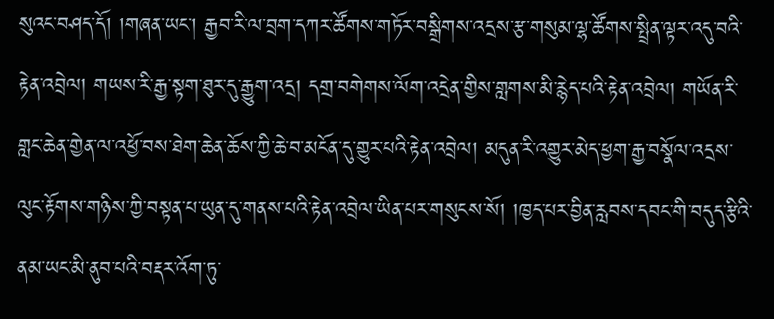སུའང་བཤད་དོ། །གཞན་ཡང་། རྒྱབ་རི་ལ་བྲག་དཀར་ཚོགས་གཏོར་བསྒྲིགས་འདྲས་རྩ་གསུམ་ལྷ་ཚོགས་སྤྲིན་ལྟར་འདུ་བའི་རྟེན་འབྲེལ། གཡས་རི་རྒྱ་སྟག་ཐུར་དུ་རྒྱུག་འདྲ། དགྲ་བགེགས་ལོག་འདྲེན་གྱིས་གླགས་མི་རྙེད་པའི་རྟེན་འབྲེལ། གཡོན་རི་གླང་ཆེན་གྱེན་ལ་འཕྱོ་བས་ཐེག་ཆེན་ཆོས་ཀྱི་ཆེ་བ་མངོན་དུ་གྱུར་པའི་རྟེན་འབྲེལ། མདུན་རི་འགྱུར་མེད་ཕྱག་རྒྱ་བསྣོལ་འདྲས་ལུང་རྟོགས་གཉིས་ཀྱི་བསྟན་པ་ཡུན་དུ་གནས་པའི་རྟེན་འབྲེལ་ཡིན་པར་གསུངས་སོ། །ཁྱད་པར་བྱིན་རླབས་དབང་གི་བདུད་རྩིའི་ནམ་ཡང་མི་ནུབ་པའི་བརྡར་འོག་ཏུ་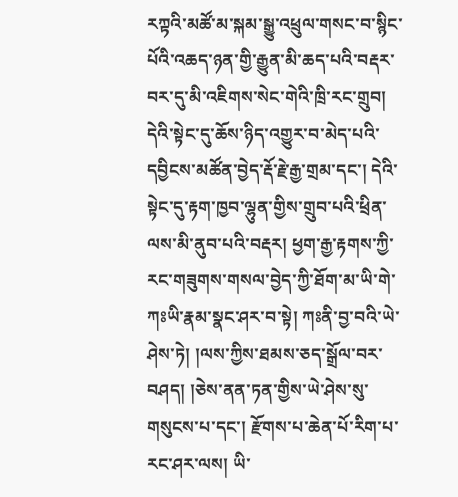རཀྟའི་མཚོ་མ་སྐམ་སྒྱུ་འཕྲུལ་གསང་བ་སྙིང་པོའི་འཆད་ཉན་གྱི་རྒྱུན་མི་ཆད་པའི་བརྡར་བར་དུ་མི་འཇིགས་སེང་གེའི་ཁྲི་རང་གྲུབ། དེའི་སྟེང་དུ་ཆོས་ཉིད་འགྱུར་བ་མེད་པའི་དབྱིངས་མཚོན་བྱེད་རྡོ་རྗེ་རྒྱ་གྲམ་དང་། དེའི་སྟེང་དུ་རྟག་ཁྱབ་ལྷུན་གྱིས་གྲུབ་པའི་ཕྲིན་ལས་མི་ནུབ་པའི་བརྡར། ཕྱག་རྒྱ་རྟགས་ཀྱི་རང་གཟུགས་གསལ་བྱེད་ཀྱི་ཐོག་མ་ཡི་གེ་ཀཿཡི་རྣམ་སྣང་ཤར་བ་སྟེ། ཀཿནི་བྱ་བའི་ཡེ་ཤེས་ཏེ། །ལས་ཀྱིས་ཐམས་ཅད་སྒྲོལ་བར་བཤད། །ཅེས་ནན་ཏན་གྱིས་ཡེ་ཤེས་སུ་གསུངས་པ་དང་། རྫོགས་པ་ཆེན་པོ་རིག་པ་རང་ཤར་ལས། ཡི་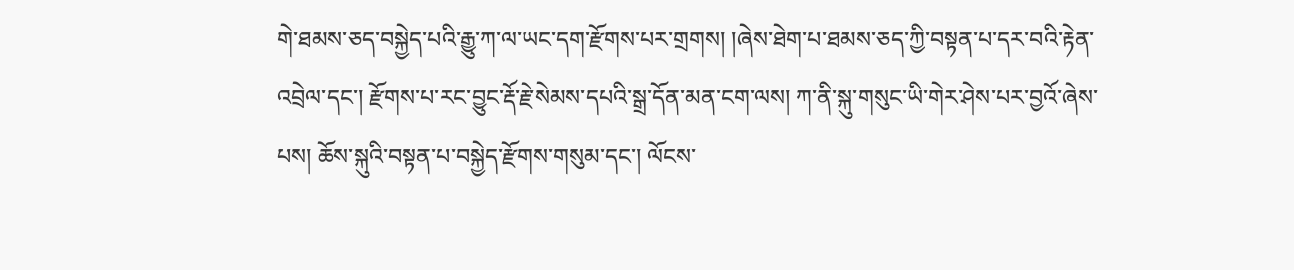གེ་ཐམས་ཅད་བསྐྱེད་པའི་རྒྱུ་ཀ་ལ་ཡང་དག་རྫོགས་པར་གྲགས། །ཞེས་ཐེག་པ་ཐམས་ཅད་ཀྱི་བསྟན་པ་དར་བའི་རྟེན་འབྲེལ་དང་། རྫོགས་པ་རང་བྱུང་རྡོ་རྗེ་སེམས་དཔའི་སྒྲ་དོན་མན་ངག་ལས། ཀ་ནི་སྐུ་གསུང་ཡི་གེར་ཤེས་པར་བྱའོ་ཞེས་པས། ཆོས་སྐུའི་བསྟན་པ་བསྐྱེད་རྫོགས་གསུམ་དང་། ལོངས་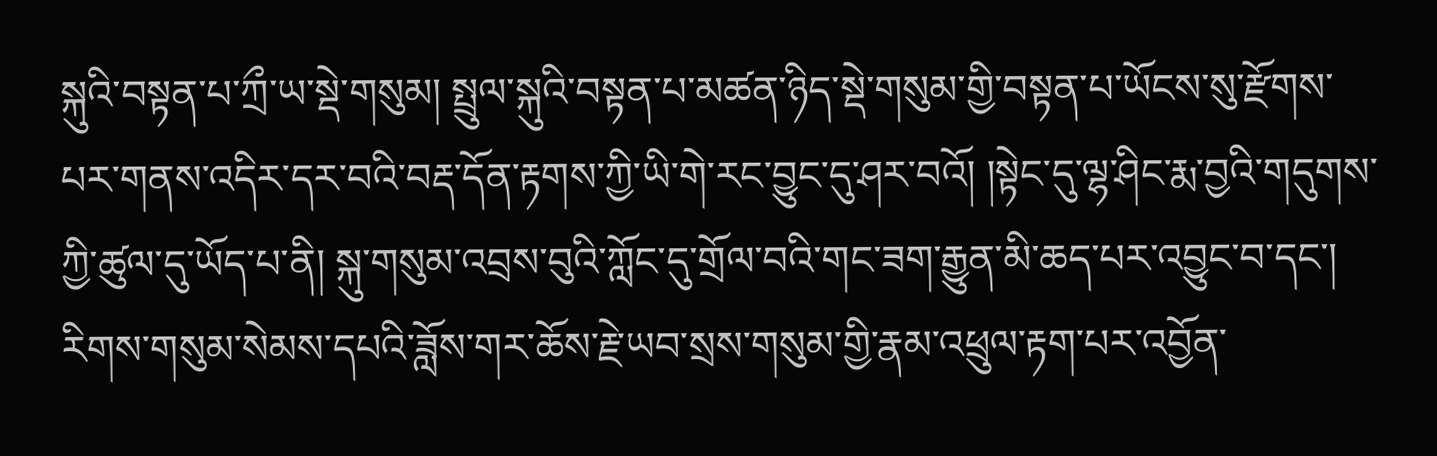སྐུའི་བསྟན་པ་ཀྲྀ་ཡ་སྡེ་གསུམ། སྤྲུལ་སྐུའི་བསྟན་པ་མཚན་ཉིད་སྡེ་གསུམ་གྱི་བསྟན་པ་ཡོངས་སུ་རྫོགས་པར་གནས་འདིར་དར་བའི་བརྡ་དོན་རྟགས་ཀྱི་ཡི་གེ་རང་བྱུང་དུ་ཤར་བའོ། །སྟེང་དུ་ལྷ་ཤིང་རྨ་བྱའི་གདུགས་ཀྱི་ཚུལ་དུ་ཡོད་པ་ནི། སྐུ་གསུམ་འབྲས་བུའི་ཀློང་དུ་གྲོལ་བའི་གང་ཟག་རྒྱུན་མི་ཆད་པར་འབྱུང་བ་དང་། རིགས་གསུམ་སེམས་དཔའི་ཟློས་གར་ཆོས་རྗེ་ཡབ་སྲས་གསུམ་གྱི་རྣམ་འཕྲུལ་རྟག་པར་འབྱོན་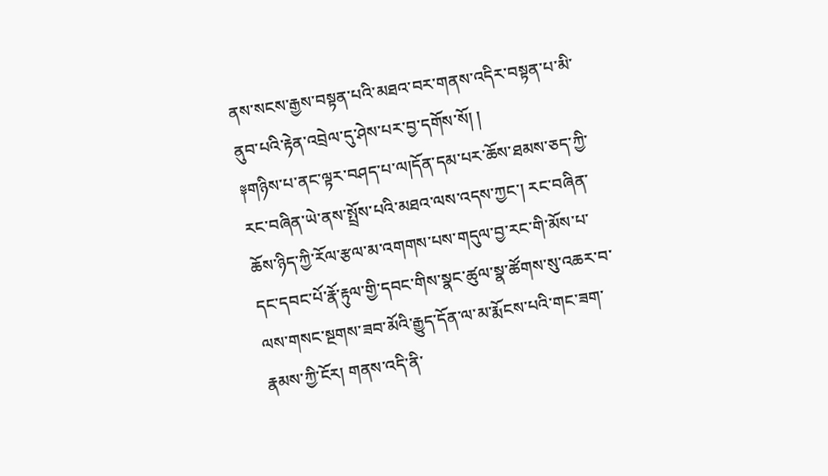ནས་སངས་རྒྱས་བསྟན་པའི་མཐའ་བར་གནས་འདིར་བསྟན་པ་མི་ནུབ་པའི་རྟེན་འབྲེལ་དུ་ཤེས་པར་བྱ་དགོས་སོ། །
༈གཉིས་པ་ནང་ལྟར་བཤད་པ་ལ།དོན་དམ་པར་ཆོས་ཐམས་ཅད་ཀྱི་རང་བཞིན་ཡེ་ནས་སྤྲོས་པའི་མཐའ་ལས་འདས་ཀྱང་། རང་བཞིན་ཆོས་ཉིད་ཀྱི་རོལ་རྩལ་མ་འགགས་པས་གདུལ་བྱ་རང་གི་མོས་པ་དང་དབང་པོ་རྣོ་རྟུལ་གྱི་དབང་གིས་སྣང་ཚུལ་སྣ་ཚོགས་སུ་འཆར་བ་ལས་གསང་སྔགས་ཟབ་མོའི་རྒྱུད་དོན་ལ་མ་རྨོངས་པའི་གང་ཟག་རྣམས་ཀྱི་ངོར། གནས་འདི་ནི་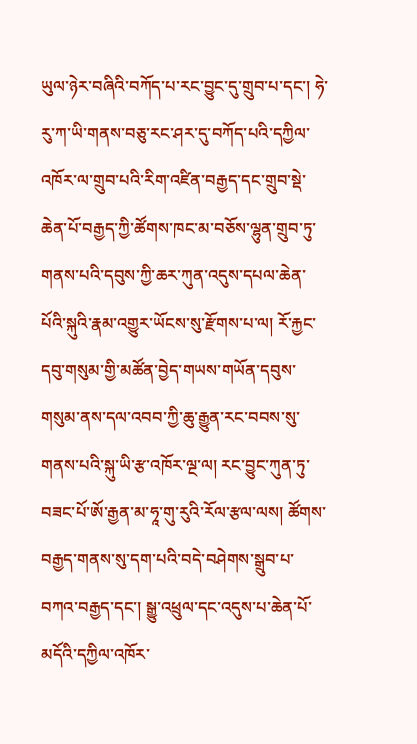ཡུལ་ཉེར་བཞིའི་བཀོད་པ་རང་བྱུང་དུ་གྲུབ་པ་དང་། ཧེ་རུ་ཀ་ཡི་གནས་བཅུ་རང་ཤར་དུ་བཀོད་པའི་དཀྱིལ་འཁོར་ལ་གྲུབ་པའི་རིག་འཛིན་བརྒྱད་དང་གྲུབ་སྡེ་ཆེན་པོ་བརྒྱད་ཀྱི་ཚོགས་ཁང་མ་བཅོས་ལྷུན་གྲུབ་ཏུ་གནས་པའི་དབུས་ཀྱི་ཆར་ཀུན་འདུས་དཔལ་ཆེན་པོའི་སྐུའི་རྣམ་འགྱུར་ཡོངས་སུ་རྫོགས་པ་ལ། རོ་རྐྱང་དབུ་གསུམ་གྱི་མཚོན་བྱེད་གཡས་གཡོན་དབུས་གསུམ་ནས་དལ་འབབ་ཀྱི་ཆུ་རྒྱུན་རང་བབས་སུ་གནས་པའི་སྐུ་ཡི་རྩ་འཁོར་ལྔ་ལ། རང་བྱུང་ཀུན་ཏུ་བཟང་པོ་ཨོ་རྒྱན་མ་ཧཱ་གུ་རུའི་རོལ་རྩལ་ལས། ཚོགས་བརྒྱད་གནས་སུ་དག་པའི་བདེ་བཤེགས་སྒྲུབ་པ་བཀའ་བརྒྱད་དང་། སྒྱུ་འཕྲུལ་དང་འདུས་པ་ཆེན་པོ་མདོའི་དཀྱིལ་འཁོར་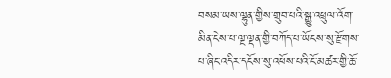བསམ་ཡས་ལྷུན་གྱིས་གྲུབ་པའི་སྒྱུ་འཕྲུལ་འོག་མིན་ངེས་པ་ལྔ་ལྡན་གྱི་བཀོད་པ་ཡོངས་སུ་རྫོགས་པ་ཞིང་འདིར་དངོས་སུ་འཕོས་པའི་ངོ་མཚར་གྱི་ཆོ་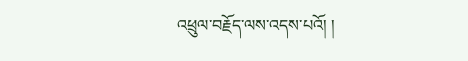འཕྲུལ་བརྗོད་ལས་འདས་པའོ། །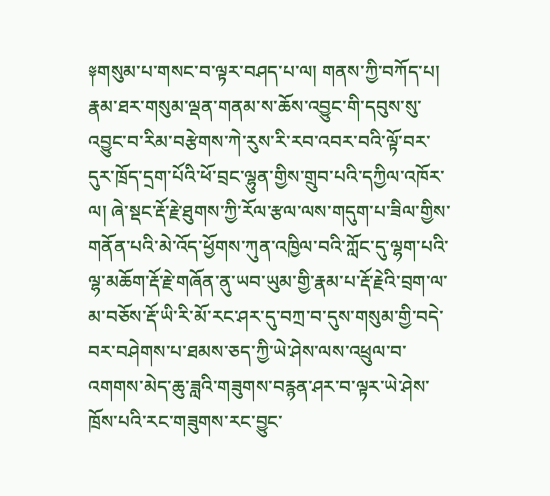༈གསུམ་པ་གསང་བ་ལྟར་བཤད་པ་ལ། གནས་ཀྱི་བཀོད་པ། རྣམ་ཐར་གསུམ་ལྡན་གནམ་ས་ཆོས་འབྱུང་གི་དབུས་སུ་འབྱུང་བ་རིམ་བརྩེགས་ཀེ་རུས་རི་རབ་འབར་བའི་ལྟོ་བར་དུར་ཁྲོད་དྲག་པོའི་ཕོ་བྲང་ལྷུན་གྱིས་གྲུབ་པའི་དཀྱིལ་འཁོར་ལ། ཞེ་སྡང་རྡོ་རྗེ་ཐུགས་ཀྱི་རོལ་རྩལ་ལས་གདུག་པ་ཟིལ་གྱིས་གནོན་པའི་མེ་འོད་ཕྱོགས་ཀུན་འཁྱིལ་བའི་ཀློང་དུ་ལྷག་པའི་ལྷ་མཆོག་རྡོ་རྗེ་གཞོན་ནུ་ཡབ་ཡུམ་གྱི་རྣམ་པ་རྡོ་རྗེའི་བྲག་ལ་མ་བཅོས་རྡོ་ཡི་རི་མོ་རང་ཤར་དུ་བཀྲ་བ་དུས་གསུམ་གྱི་བདེ་བར་བཤེགས་པ་ཐམས་ཅད་ཀྱི་ཡེ་ཤེས་ལས་འཕྲུལ་བ་འགགས་མེད་ཆུ་ཟླའི་གཟུགས་བརྙན་ཤར་བ་ལྟར་ཡེ་ཤེས་ཁྲོས་པའི་རང་གཟུགས་རང་བྱུང་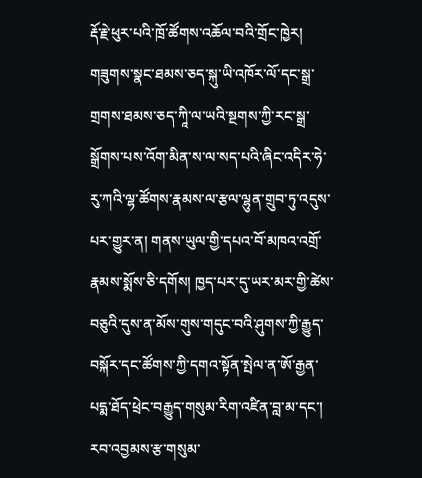རྡོ་རྗེ་ཕུར་པའི་ཁྲོ་ཚོགས་འཆོལ་བའི་གྲོང་ཁྱེར། གཟུགས་སྣང་ཐམས་ཅད་སྐུ་ཡི་འཁོར་ལོ་དང་སྒྲ་གྲགས་ཐམས་ཅད་ཀཱི་ལ་ཡའི་སྔགས་ཀྱི་རང་སྒྲ་སྒྲོགས་པས་འོག་མིན་ས་ལ་སད་པའི་ཞིང་འདིར་ཧེ་རུ་ཀའི་ལྷ་ཚོགས་རྣམས་ལ་རྩལ་ལྷུན་གྲུབ་ཏུ་འདུས་པར་གྱུར་ན། གནས་ཡུལ་གྱི་དཔའ་བོ་མཁའ་འགྲོ་རྣམས་སྨོས་ཅི་དགོས། ཁྱད་པར་དུ་ཡར་མར་གྱི་ཚེས་བཅུའི་དུས་ན་མོས་གུས་གདུང་བའི་ཤུགས་ཀྱི་རྒྱུད་བསྐོར་དང་ཚོགས་ཀྱི་དགའ་སྟོན་སྤེལ་ན་ཨོ་རྒྱན་པདྨ་ཐོད་ཕྲེང་བརྒྱུད་གསུམ་རིག་འཛིན་བླ་མ་དང་། རབ་འབྱམས་རྩ་གསུམ་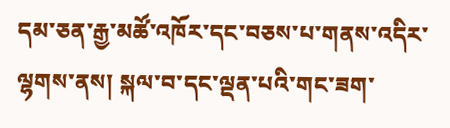དམ་ཅན་རྒྱ་མཚོ་འཁོར་དང་བཅས་པ་གནས་འདིར་ལྷགས་ནས། སྐལ་བ་དང་ལྡན་པའི་གང་ཟག་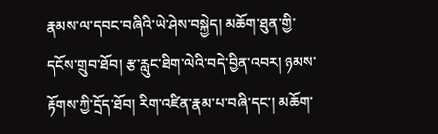རྣམས་ལ་དབང་བཞིའི་ཡེ་ཤེས་བསྐྱེད། མཆོག་ཐུན་གྱི་དངོས་གྲུབ་ཐོབ། རྩ་རླུང་ཐིག་ལེའི་བདེ་བྱིན་འབར། ཉམས་རྟོགས་ཀྱི་དྲོད་ཐོབ། རིག་འཛིན་རྣམ་པ་བཞི་དང་། མཆོག་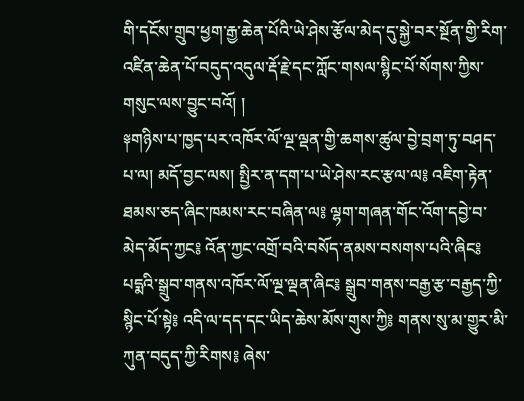གི་དངོས་གྲུབ་ཕྱག་རྒྱ་ཆེན་པོའི་ཡེ་ཤེས་རྩོལ་མེད་དུ་སྐྱེ་བར་སྔོན་གྱི་རིག་འཛིན་ཆེན་པོ་བདུད་འདུལ་རྡོ་རྗེ་དང་ཀློང་གསལ་སྙིང་པོ་སོགས་ཀྱིས་གསུང་ལས་བྱུང་བའོ། །
༈གཉིས་པ་ཁྱད་པར་འཁོར་ལོ་ལྔ་ལྡན་གྱི་ཆགས་ཚུལ་བྱེ་བྲག་ཏུ་བཤད་པ་ལ། མདོ་བྱང་ལས། སྤྱིར་ན་དག་པ་ཡེ་ཤེས་རང་རྩལ་ལ༔ འཇིག་རྟེན་ཐམས་ཅད་ཞིང་ཁམས་རང་བཞིན་ལ༔ ལྷག་གཞན་གོང་འོག་དབྱེ་བ་མེད་མོད་ཀྱང༔ འོན་ཀྱང་འགྲོ་བའི་བསོད་ནམས་བསགས་པའི་ཞིང༔ པདྨའི་སྒྲུབ་གནས་འཁོར་ལོ་ལྔ་ལྡན་ཞིང༔ སྒྲུབ་གནས་བརྒྱ་རྩ་བརྒྱད་ཀྱི་སྙིང་པོ་སྟེ༔ འདི་ལ་དད་དང་ཡིད་ཆེས་མོས་གུས་ཀྱི༔ གནས་སུ་མ་གྱུར་མི་ཀུན་བདུད་ཀྱི་རིགས༔ ཞེས་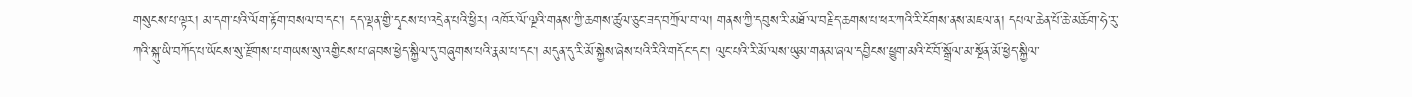གསུངས་པ་ལྟར། མ་དག་པའི་ལོག་རྟོག་བསལ་བ་དང་། དད་ལྡན་གྱི་དྭངས་པ་འདྲེན་པའི་ཕྱིར། འཁོར་ལོ་ལྔའི་གནས་ཀྱི་ཆགས་ཚུལ་ཅུང་ཟད་བཀྲོལ་བ་ལ། གནས་ཀྱི་དབུས་རི་མཐོ་ལ་བརྗིད་ཆགས་པ་ཕར་ཀའི་རི་ངོགས་ནས་མཇལ་ན། དཔལ་ཆེན་པོ་ཆེ་མཆོག་ཧེ་རུ་ཀའི་སྐུ་ཡི་བཀོད་པ་ཡོངས་སུ་རྫོགས་པ་གཡས་སུ་འགྱིངས་པ་ཞབས་ཕྱེད་སྐྱིལ་དུ་བཞུགས་པའི་རྣམ་པ་དང་། མདུན་དུ་རི་མོ་སྐྱེས་ཞེས་པའི་རིའི་གདོང་དང་། ལུང་པའི་རི་མོ་ལས་ཡུམ་གནམ་ཞལ་དབྱིངས་ཕྱུག་མའི་ངོ་བོ་སྒྲོལ་མ་སྔོན་མོ་ཕྱེད་སྐྱིལ་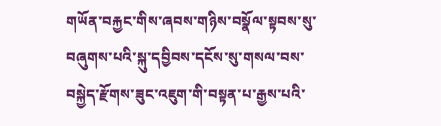གཡོན་བརྐྱང་གིས་ཞབས་གཉིས་བསྣོལ་སྟབས་སུ་བཞུགས་པའི་སྐུ་དབྱིབས་དངོས་སུ་གསལ་བས་བསྐྱེད་རྫོགས་ཟུང་འཇུག་གི་བསྟན་པ་རྒྱས་པའི་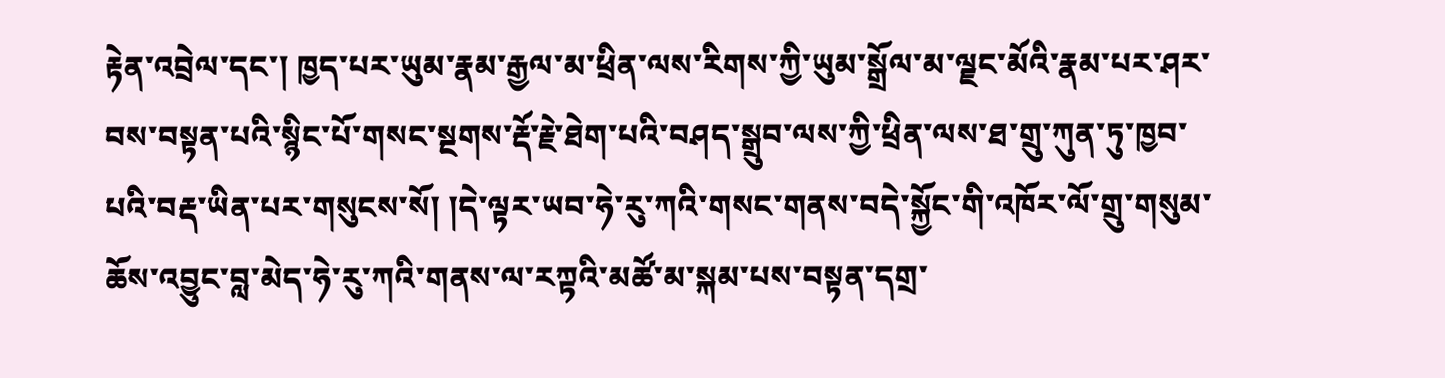རྟེན་འབྲེལ་དང་། ཁྱད་པར་ཡུམ་རྣམ་རྒྱལ་མ་ཕྲིན་ལས་རིགས་ཀྱི་ཡུམ་སྒྲོལ་མ་ལྗང་མོའི་རྣམ་པར་ཤར་བས་བསྟན་པའི་སྙིང་པོ་གསང་སྔགས་རྡོ་རྗེ་ཐེག་པའི་བཤད་སྒྲུབ་ལས་ཀྱི་ཕྲིན་ལས་ཐ་གྲུ་ཀུན་ཏུ་ཁྱབ་པའི་བརྡ་ཡིན་པར་གསུངས་སོ། །དེ་ལྟར་ཡབ་ཧེ་རུ་ཀའི་གསང་གནས་བདེ་སྐྱོང་གི་འཁོར་ལོ་གྲུ་གསུམ་ཆོས་འབྱུང་བླ་མེད་ཧེ་རུ་ཀའི་གནས་ལ་རཀྟའི་མཚོ་མ་སྐམ་པས་བསྟན་དགྲ་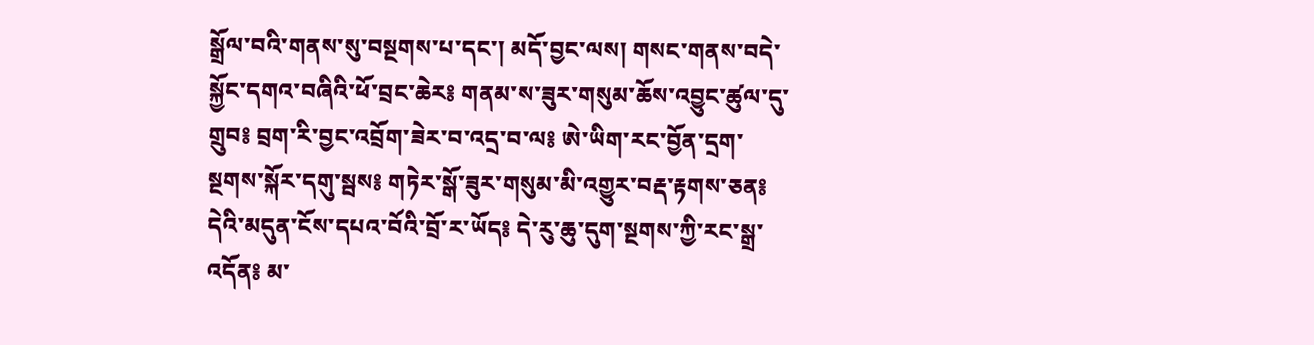སྒྲོལ་བའི་གནས་སུ་བསྔགས་པ་དང་། མདོ་བྱང་ལས། གསང་གནས་བདེ་སྐྱོང་དགའ་བཞིའི་ཕོ་བྲང་ཆེར༔ གནམ་ས་ཟུར་གསུམ་ཆོས་འབྱུང་ཚུལ་དུ་གྲུབ༔ བྲག་རི་བྱང་འབྲོག་ཟེར་བ་འདྲ་བ་ལ༔ ཨེ་ཡིག་རང་བྱོན་དྲག་སྔགས་སྐོར་དགུ་སྦས༔ གཏེར་སྒོ་ཟུར་གསུམ་མི་འགྱུར་བརྡ་རྟགས་ཅན༔ དེའི་མདུན་ངོས་དཔའ་བོའི་བྲོ་ར་ཡོད༔ དེ་རུ་ཆུ་དུག་སྔགས་ཀྱི་རང་སྒྲ་འདོན༔ མ་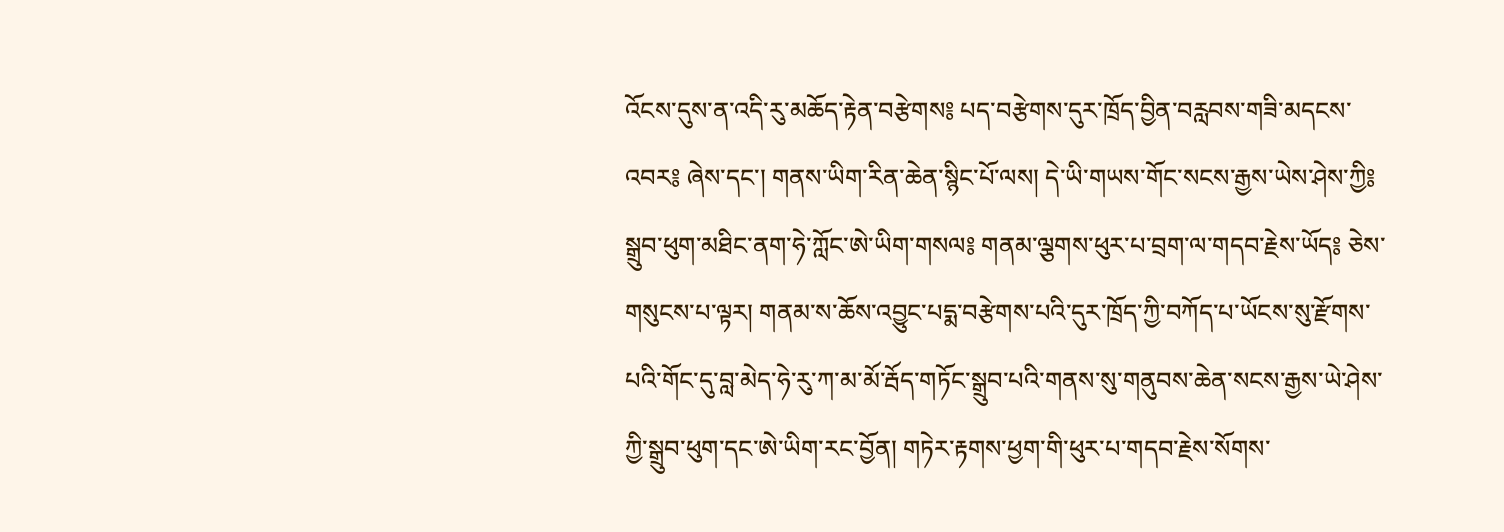འོངས་དུས་ན་འདི་རུ་མཆོད་རྟེན་བརྩེགས༔ པད་བརྩེགས་དུར་ཁྲོད་བྱིན་བརླབས་གཟི་མདངས་འབར༔ ཞེས་དང་། གནས་ཡིག་རིན་ཆེན་སྙིང་པོ་ལས། དེ་ཡི་གཡས་གོང་སངས་རྒྱས་ཡེས་ཤེས་ཀྱི༔ སྒྲུབ་ཕུག་མཐིང་ནག་ཧེ་ཀློང་ཨེ་ཡིག་གསལ༔ གནམ་ལྕགས་ཕུར་པ་བྲག་ལ་གདབ་རྗེས་ཡོད༔ ཅེས་གསུངས་པ་ལྟར། གནམ་ས་ཆོས་འབྱུང་པདྨ་བརྩེགས་པའི་དུར་ཁྲོད་ཀྱི་བཀོད་པ་ཡོངས་སུ་རྫོགས་པའི་གོང་དུ་བླ་མེད་ཧེ་རུ་ཀ་མ་མོ་རྦོད་གཏོང་སྒྲུབ་པའི་གནས་སུ་གནུབས་ཆེན་སངས་རྒྱས་ཡེ་ཤེས་ཀྱི་སྒྲུབ་ཕུག་དང་ཨེ་ཡིག་རང་བྱོན། གཏེར་རྟགས་ཕྱག་གི་ཕུར་པ་གདབ་རྗེས་སོགས་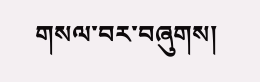གསལ་བར་བཞུགས།